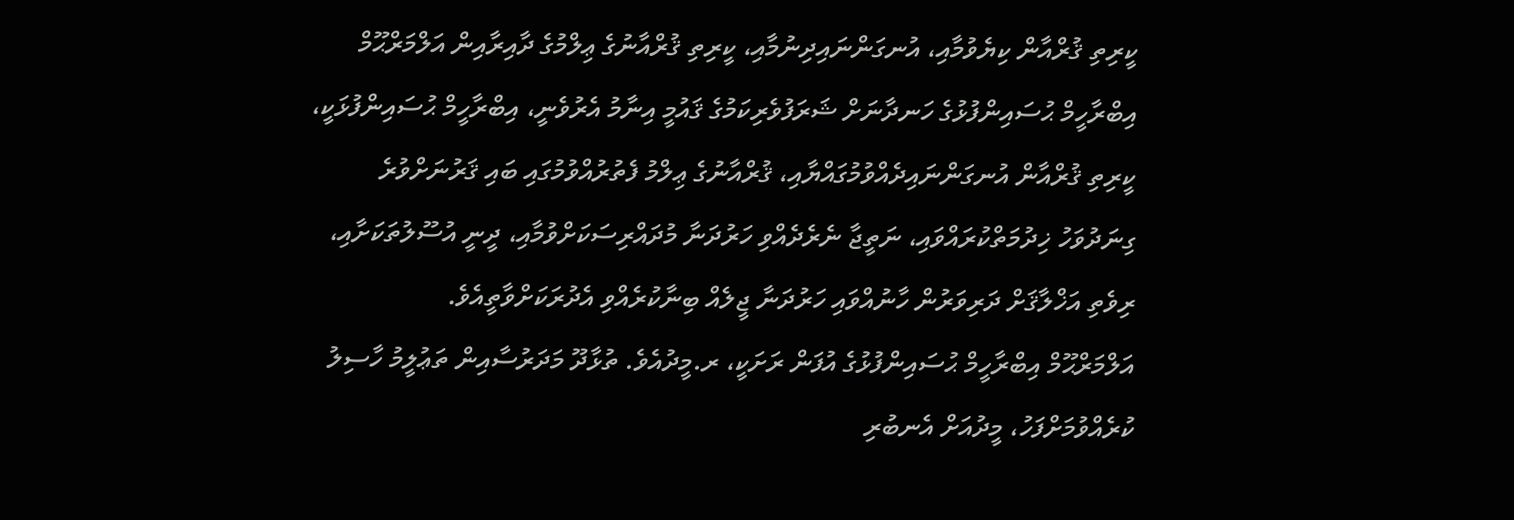ކީރިތި ޤުރްއާން ކިޔެވުމާއި، އުނގަންނައިދިނުމާއި، ކީރިތި ޤުރްއާނުގެ ޢިލްމުގެ ދާއިރާއިން އަލްމަރްޙޫމް އިބްރާހީމް ޙުސައިންފުޅުގެ ހަނދާނަށް ޝަރަފުވެރިކަމުގެ ޤައުމީ އިނާމު އެރުވެނީ، އިބްރާހީމް ޙުސައިންފުޅަކީ، ކީރިތި ޤުރްއާން އުނގަންނައިދެއްވުމުގައްޔާއި، ޤުރްއާނުގެ ޢިލްމު ފެތުރުއްވުމުގައި ބައި ޤަރުނަށްވުރެ ގިނަދުވަހު ޚިދުމަތްކުރައްވައި، ނަތީޖާ ނެރެދެއްވި ހަރުދަނާ މުދައްރިސަކަށްވުމާއި، ދީނީ އުސޫލުތަކަށާއި، ރިވެތި އަޚްލާޤަށް ދަރިވަރުން ހާނުއްވައި ހަރުދަނާ ޖީލެއް ބިނާކުރެއްވި އެދުރަކަށްވާތީއެވެ.
އަލްމަރްޙޫމް އިބްރާހީމް ޙުސައިންފުޅުގެ އުފަން ރަށަކީ، ރ.މީދުއެވެ. ތުޅާދޫ މަދަރުސާއިން ތަޢުލީމު ހާސިލު ކުރެއްވުމަށްފަހު، މީދުއަށް އެނބުރި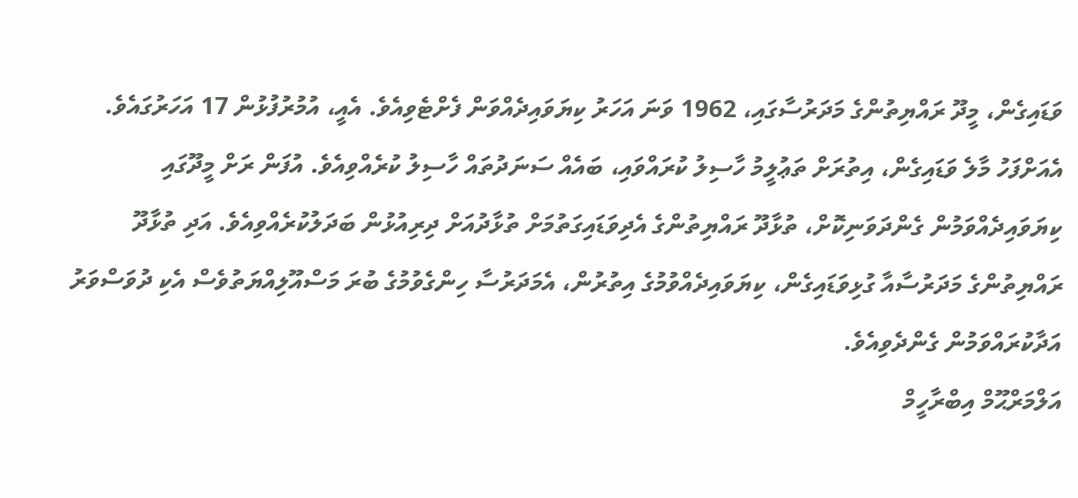ވަޑައިގެން، މީދޫ ރައްޔިތުންގެ މަދަރުސާގައި، 1962 ވަނަ އަހަރު ކިޔަވައިދެއްވަން ފެށްޓެވިއެވެ. އެއީ، އުމުރުފުޅުން 17 އަހަރުގައެވެ. އެއަށްފަހު މާލެ ވަޑައިގެން، އިތުރަށް ތަޢުލީމު ހާސިލު ކުރައްވައި، ބައެއް ސަނަދުތައް ހާސިލު ކުރެއްވިއެވެ. އުފަން ރަށް މީދޫގައި ކިޔަވައިދެއްވަމުން ގެންދަވަނިކޮށް، ތުޅާދޫ ރައްޔިތުންގެ އެދިވަޑައިގަތުމަށް ތުޅާދުއަށް ދިރިއުޅުން ބަދަލުކުރެއްވިއެވެ. އަދި ތުޅާދޫ ރައްޔިތުންގެ މަދަރުސާއާ ގުޅިވަޑައިގެން، ކިޔަވައިދެއްވުމުގެ އިތުރުން، އެމަދަރުސާ ހިންގެވުމުގެ ބުރަ މަސްއޫލިއްޔަތުވެސް އެކި ދުވަސްވަރު އަދާކުރައްވަމުން ގެންދެވިއެވެ.
އަލްމަރްޙޫމް އިބްރާހީމް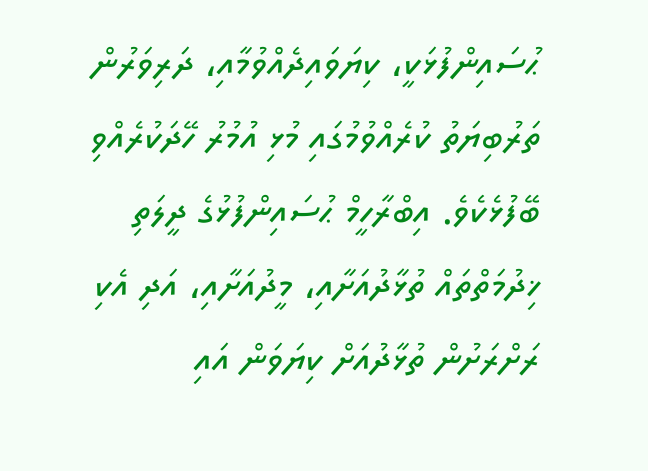ޙުސައިންފުޅަކީ، ކިޔަވައިދެއްވުމާއި، ދަރިވަރުން ތަރުބިޔަތު ކުރެއްވުމުގައި މުޅި އުމުރު ހޭދަކުރެއްވި ބޭފުޅެކެވެ. އިބްރާހީމް ޙުސައިންފުޅުގެ ދީލަތި ޚިދުމަތްތައް ތުޅާދުއަށާއި، މީދުއަށާއި، އަދި އެކި ރަށްރަށުން ތުޅާދުއަށް ކިޔަވަން އައި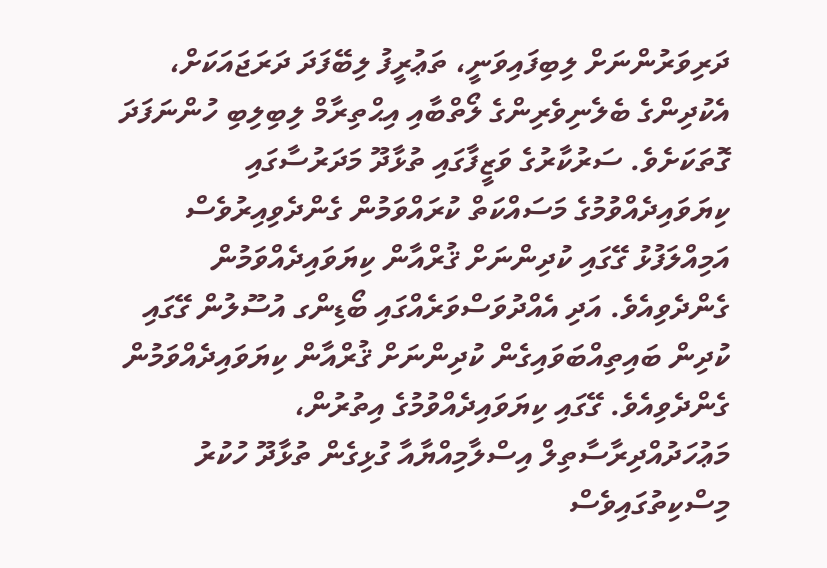ދަރިވަރުންނަށް ލިބިފައިވަނީ، ތަޢުރީފު ލިބޭފަދަ ދަރަޖައަކަށް، އެކުދިންގެ ބެލެނިވެރިންގެ ލޯތްބާއި އިޙްތިރާމް ލިބިލިބި ހުންނަފަދަ ގޮތަކަށެވެ. ސަރުކާރުގެ ވަޒީފާގައި ތުޅާދޫ މަދަރުސާގައި ކިޔަވައިދެއްވުމުގެ މަސައްކަތް ކުރައްވަމުން ގެންދެވިއިރުވެސް އަމިއްލަފުޅު ގޭގައި ކުދިންނަށް ޤުރްއާން ކިޔަވައިދެއްވަމުން ގެންދެވިއެވެ. އަދި އެއްދުވަސްވަރެއްގައި ބޯޑިންގ އުސޫލުން ގޭގައި ކުދިން ބައިތިއްބަވައިގެން ކުދިންނަށް ޤުރްއާން ކިޔަވައިދެއްވަމުން ގެންދެވިއެވެ. ގޭގައި ކިޔަވައިދެއްވުމުގެ އިތުރުން، މަޢުހަދުއްދިރާސާތިލް އިސްލާމިއްޔާއާ ގުޅިގެން ތުޅާދޫ ހުކުރު މިސްކިތުގައިވެސް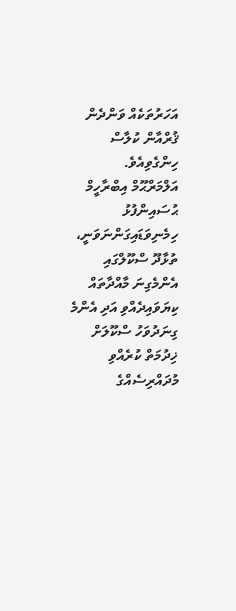އަހަރުތަކެއް ވަންދެން ޤުރްއާން ކުލާސް ހިންގެވިއެވެ.
އަލްމަރްޙޫމް އިބްރާހީމް ޙުސައިންފުޅު ހިމެނިވަޑައިގަންނަވަނީ، ތުޅާދޫ ސްކޫލްގައި އެންމެގިނަ މާއްދާތައް ކިޔަވައިދެއްވި އަދި އެންމެ ގިނަދުވަހު ސްކޫލަށް ޚިދުމަތް ކުރެއްވި މުދައްރިސެއްގެ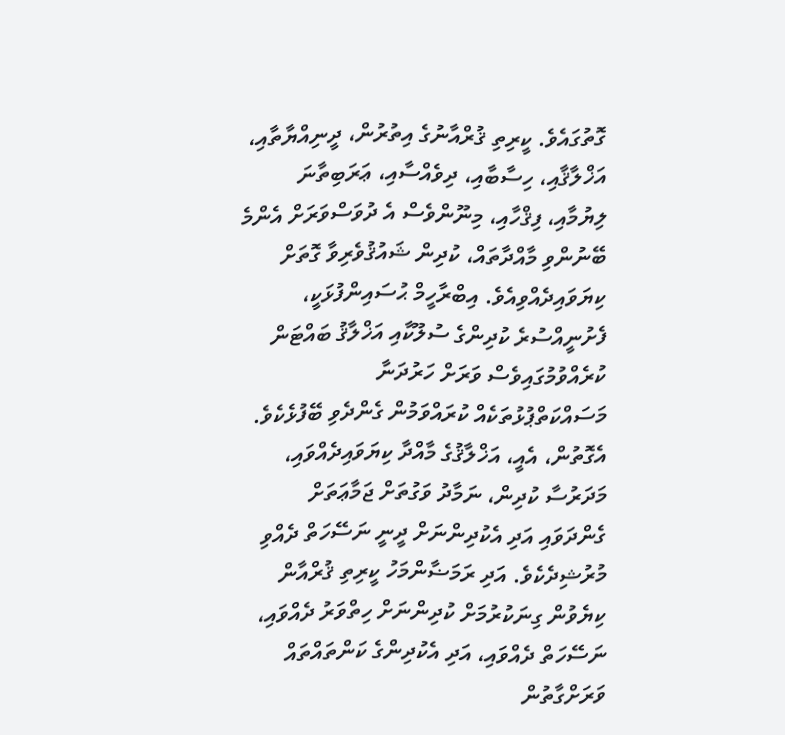ގޮތުގައެވެ. ކީރިތި ޤުރްއާނުގެ އިތުރުން، ދީނިއްޔާތާއި، އަޚްލާޤާއި، ހިސާބާއި، ދިވެއްސާއި، ޢަރަބިތާނަ ލިޔުމާއި، ފިޤްހާއި، މިނޫންވެސް އެ ދުވަސްވަރަށް އެންމެ ބޭނުންވި މާއްދާތައް، ކުދިން ޝައުޤުވެރިވާ ގޮތަށް ކިޔަވައިދެއްވިއެވެ. އިބްރާހީމް ޙުސައިންފުޅަކީ، ފެށުނީއްސުރެ ކުދިންގެ ސުލޫކާއި އަޚްލާޤު ބައްޓަން ކުރެއްވުމުގައިވެސް ވަރަށް ހަރުދަނާ މަސައްކަތްޕުޅުތަކެއް ކުރައްވަމުން ގެންދެވި ބޭފުޅެކެވެ. އެގޮތުން، އެއީ، އަޚްލާޤުގެ މާއްދާ ކިޔަވައިދެއްވައި، މަދަރުސާ ކުދިން، ނަމާދު ވަގުތަށް ޖަމާޢަތަށް ގެންދަވައި އަދި އެކުދިންނަށް ދީނީ ނަސޭހަތް ދެއްވި މުރުޝިދެކެވެ. އަދި ރަމަޟާންމަހު ކީރިތި ޤުރްއާން ކިޔެވުން ގިނަކުރުމަށް ކުދިންނަށް ހިތްވަރު ދެއްވައި، ނަސޭހަތް ދެއްވައި، އަދި އެކުދިންގެ ކަންތައްތައް ވަރަށްގާތުން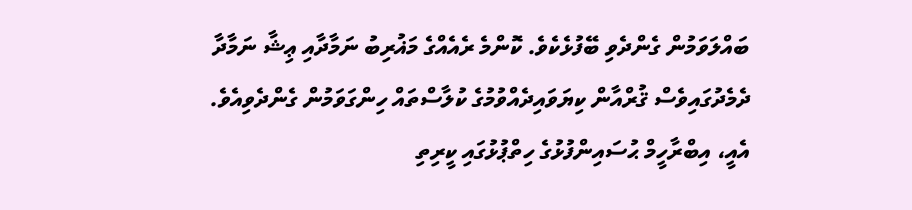ބައްލަވަމުން ގެންދެވި ބޭފުޅެކެވެ. ކޮންމެ ރެއެއްގެ މަޣުރިބު ނަމާދާއި ޢިޝާ ނަމާދާ ދެމެދުގައިވެސް ޤުރްއާން ކިޔަވައިދެއްވުމުގެ ކުލާސްތައް ހިންގަވަމުން ގެންދެވިއެވެ. އެއީ، އިބްރާހީމް ޙުސައިންފުޅުގެ ހިތްޕުޅުގައި ކީރިތި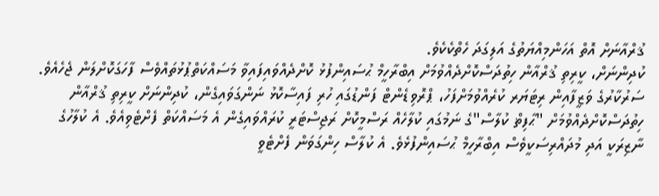ޤުރްއާނަށް އޮތް އަހަންމިއްޔަތުގެ އަލިގަދަ ހެތްކެކެވެ.
ކުދިންނަށް، ކީރިތި ޤުރްއާން ހިތުދަސްކޮށްދެއްވުމަށް އިބްރާހީމް ޙުސައިންފުޅު ކޮށްދެއްވައިފައިވާ މަސައްކަތްޕުޅުތައްވެސް ފާހަގަކޮށްލަން ޖެހެއެވެ. ސަރުކާރުގެ ވަޒީފާއިން ރިޓަޔަރ ކުރެއްވުމަށްފަހު، ޕްރޮވިޑެންޓް ފަންޑުގައި ހުރި ފައިސާކޮޅު ނަންގަވައިގެން، ކުދިންނަށް ކީރިތި ޤުރްއާން ހިތުދަސްކޮށްދެއްވުމަށް "ޙާފިޡް ކުލާސް"ގެ ނަމުގައި ކުލާހެއް ރަސްމީކޮށް ރަޖިސްޓަރީ ކުރައްވައިގެން އެ މަސައްކަތް ފެށްޓެވިއެވެ. އެ ކުލާހުގެ ނާޒިރަކީ އަދި މުދައްރިސަކީވެސް އިބްރާހީމް ޙުސައިންފުޅެވެ. އެ ކުލާސް ހިންގަވަން ފެށްޓެވީ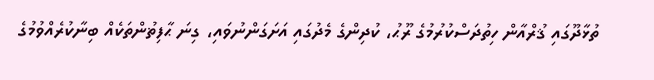ތުޅާދޫގައި ޤުރްއާން ހިތުދަސްކުރުމުގެ ރޫޙު، ކުދިންގެ މެދުގައި އަށަގަންނުވައި، ގިނަ ޙާފިޡުންތަކެއް ބިނާކުރެއްވުމުގެ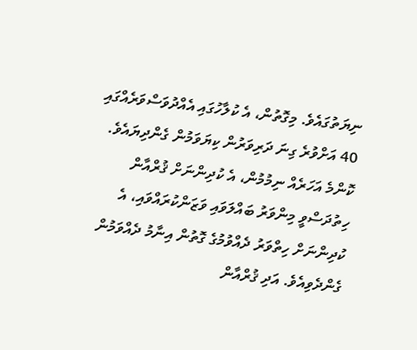ނިޔަތުގައެވެ. މިގޮތުން، އެ ކުލާހުގައި އެއްދުވަސްވަރެއްގައި 40 އަށްވުރެ ގިނަ ދަރިވަރުން ކިޔަވަމުން ގެންދިޔައެވެ. ކޮންމެ އަހަރެއް ނިމުމުން، އެ ކުދިންނަށް ޤުރްއާން ހިތުދަސްވީ މިންވަރު ބައްލަވައި ވަޒަންކުރައްވައި، އެ ކުދިންނަށް ހިތްވަރު ދެއްވުމުގެ ގޮތުން އިނާމު ދެއްވަމުން ގެންދެވިއެވެ. އަދި ޤުރްއާން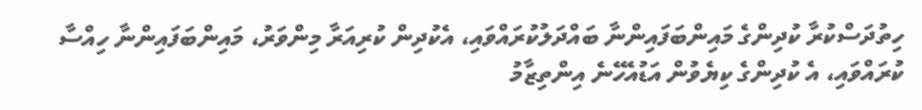ހިތުދަސްކުރާ ކުދިންގެ މައިންބަފައިންނާ ބައްދަލުކުރައްވައި، އެކުދިން ކުރިއަރާ މިންވަރު، މައިންބަފައިންނާ ހިއްސާ ކުރައްވައި، އެ ކުދިންގެ ކިޔެވުން އަޑުއެހޭނެ އިންތިޒާމު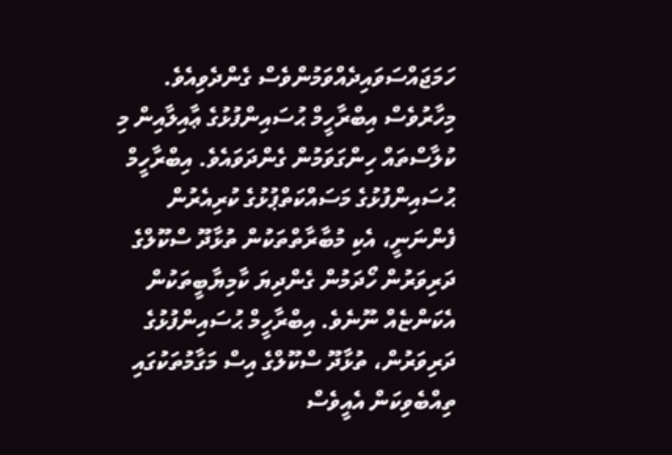ހަމަޖައްސަވައިދެއްވަމުންވެސް ގެންދެވިއެވެ. މިހާރުވެސް އިބްރާހީމް ޙުސައިންފުޅުގެ ޢާއިލާއިން މި ކުލާސްތައް ހިންގަވަމުން ގެންދަވައެވެ. އިބްރާހީމް ޙުސައިންފުޅުގެ މަސައްކަތްޕުޅުގެ ކުރިއެރުން ފެންނަނީ، އެކި މުބާރާތްތަކުން ތުޅާދޫ ސްކޫލްގެ ދަރިވަރުން ހޯދަމުން ގެންދިޔަ ކާމިޔާބީތަކުން އެކަންޏެއް ނޫނެވެ. އިބްރާހީމް ޙުސައިންފުޅުގެ ދަރިވަރުން، ތުޅާދޫ ސްކޫލްގެ އިސް މަގާމުތަކުގައި ތިއްބެވިކަން އެއީވެސް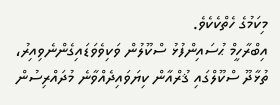މިކަމުގެ ހެތްކެކެވެ.
އިބްރާހީމް ޙުސައިންފުޅު ސްކޫލުން ވަކިވެވަޑައިގެންނެވިއިރު، ތުޅާދޫ ސްކޫލްގައި ޤުރްއާން ކިޔަވައިދެއްވާނެ މުދައްރިސުން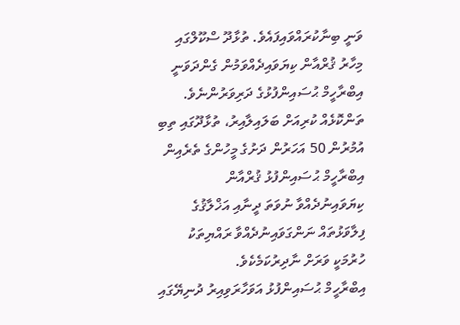ވަނީ ބިނާކުރައްވައިފައެވެ. ތުޅާދޫ ސްކޫލްގައި މިހާރު ޤުރްއާން ކިޔަވައިދެއްވަމުން ގެންދަވަނީ އިބްރާހީމް ޙުސައިންފުޅުގެ ދަރިވަރުންނެވެ. ތަންކޮޅެއް ކުރިއަށް ބަލައިލާއިރު، ތުޅާދޫގައި ތިބި އުމުރުން 50 އަހަރުން ދަށުގެ މީހުންގެ ތެރެއިން އިބްރާހީމް ޙުސައިންފުޅު ޤުރްއާން ކިޔަވައިނުދެއްވާ ނުވަތަ ދީނާއި އަޚްލާޤުގެ ފިލާވަޅުތައް ނަންގަވައިނުދެއްވާ ރައްޔިތަކު ހުރުމަކީ ވަރަށް ނާދިރުކަމެކެވެ.
އިބްރާހީމް ޙުސައިންފުޅު އަވަހާރަވިއިރު ދުނިޔޭގައި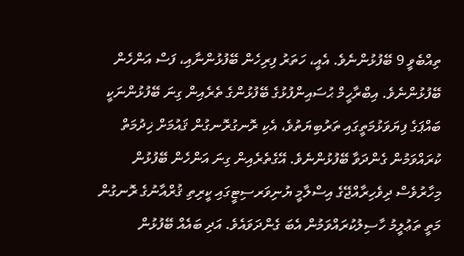ތިއްބެވީ 9 ބޭފުޅުންނެވެ. އެއީ، ހަތަރު ފިރިހެން ބޭފުޅުންނާއި، ފަސް އަންހެން ބޭފުޅުންނެވެ. އިބްރާހީމް ޙުސައިންފުޅުގެ ބޭފުޅުންގެ ތެރެއިން ގިނަ ބޭފުޅުންނަކީ ބައްޕަގެ ފިޔަވަޅުމަތީގައި ތަރުބިޔަތުވެ، އެކި ރޮނގުރޮނގުން ޤައުމަށް ޚިދުމަތް ކުރައްވަމުން ގެންދަވާ ބޭފުޅުންނެވެ. އޭގެތެރެއިން ގިނަ އަންހެން ބޭފުޅުން މިހާރުވެސް ދިވެހިރާއްޖޭގެ އިސްލާމީ ޔުނިވަރސިޓީގައި ކީރިތި ޤުރްއާނުގެ ރޮނގުން މަތީ ތަޢުލީމު ހާސިލުކުރައްވަމުން އެބަ ގެންދަވައެވެ. އަދި ބައެއް ބޭފުޅުން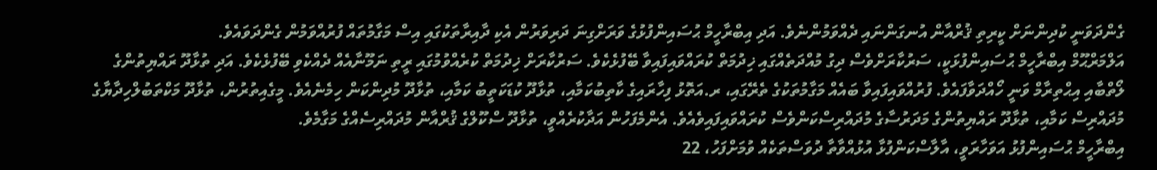ގެންދަވަނީ ކުދިންނަށް ކީރިތި ޤުރްއާން އުނގަންނައި ދެއްވަމުންނެވެ. އަދި އިބްރާހީމް ޙުސައިންފުޅުގެ ވަރަށްގިނަ ދަރިވަރުން އެކި ދާއިރާތަކުގައި އިސް މަގާމުތައް ފުރުއްވަމުން ގެންދަވައެވެ.
އަލްމަރްޙޫމް އިބްރާހީމް ޙުސައިންފުޅަކީ، ސަރުކާރަށްވެސް ދިގު މުއްދަތެއްގައި ޚިދުމަތް ކުރައްވައިފައިވާ ބޭފުޅެކެވެ. ސަރުކާރަށް ޚިދުމަތް ކުރެއްވުމުގައި ރީތި ނަމޫނާއެއް ދެއްކެވި ބޭފުޅެކެވެ. އަދި ތުޅާދޫ ރައްޔިތުންގެ ލޯތްބާއި އިޙްތިރާމް ވަނީ ހޯއްދަވާފައެވެ. ފުރުއްވައިފައިވާ ބައެއް މަގާމުތަކުގެ ތެރޭގައި، ރ.އަތޮޅު ފިހާރައިގެ ކާތިބުކަމާއި، ތުޅާދޫ ކުޑަކަތީބު ކަމާއި، ތުޅާދޫ މުދިންކަން ހިމެނެއެވެ. މީގެއިތުރުން، ތުޅާދޫ މަކްތަބުލްހިދާޔާގެ މުދައްރިސް ކަމާއި، ތުޅާދޫ ރައްޔިތުންގެ މަދަރުސާގެ މުދައްރިސްކަންވެސް ކުރައްވައިފައިވެއެވެ. އެންމެފަހުން އަދާކުރެއްވީ، ތުޅާދޫ ސްކޫލްގެ ޤުރްއާން މުދައްރިސެއްގެ މަގާމެވެ.
އިބްރާހީމް ޙުސައިންފުޅު އަވަހާރަވީ، އާލާސްކަންފުޅާ އުޅުއްވާތާ ދުވަސްތަކެއް ވުމަށްފަހު، 22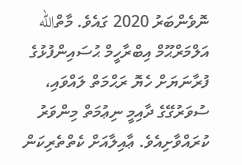ނޮވެންބަރު 2020 ގައެވެ. މާތްالله އަލްމަރްޙޫމް އިބްރާހީމް ޙުސައިންފުޅުގެ ފުރާނަޔަށް ހެޔޮ ރަޙްމަތް ލައްވައި، ސުވަރުގޭގެ ދާއިމީ ނިޢުމަތް މިންވަރު ކުރައްވާށިއެވެ. ޢާއިލާއަށް ކެތްތެރިކަން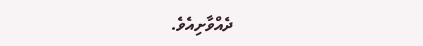ދެއްވާށިއެވެ.